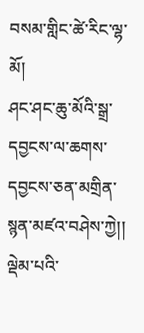བསམ་གླིང་ཚེ་རིང་ལྷ་མོ།
ཤང་ཤང་ཆུ་མོའི་སྒྲ་དབྱངས་ལ་ཆགས་དབྱངས་ཅན་མགྲིན་སྙན་མཛའ་བཤེས་ཀྱེ།།
ལྡེམ་པའི་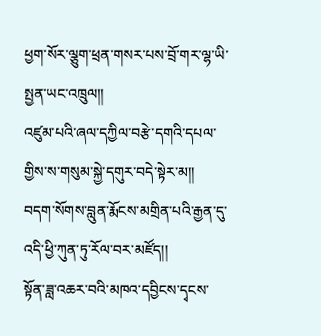ཕྱག་སོར་ལྕུག་ཕྲན་གསར་པས་བྲོ་གར་ལྷ་ཡི་སྤྱན་ཡང་འཁྲུལ།།
འཛུམ་པའི་ཞལ་དཀྱིལ་བརྩེ་དགའི་དཔལ་གྱིས་ས་གསུམ་སྐྱེ་དགུར་བདེ་སྟེར་མ།།
བདག་སོགས་བླུན་རྨོངས་མགྲིན་པའི་རྒྱན་དུ་འདི་ཕྱི་ཀུན་ཏུ་རོལ་བར་མཛོད།།
སྟོན་ཟླ་འཆར་བའི་མཁའ་དབྱིངས་དྭངས་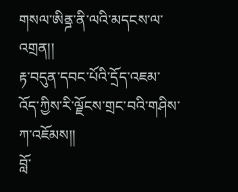གསལ་ཨིནྜ་ནི་ལའི་མདངས་ལ་འགྲན།།
རྟ་བདུན་དབང་པོའི་དྲོད་འཇམ་འོད་ཀྱིས་རི་ལྗོངས་གྲང་བའི་གཤིས་ཀ་འཇོམས།།
བློ་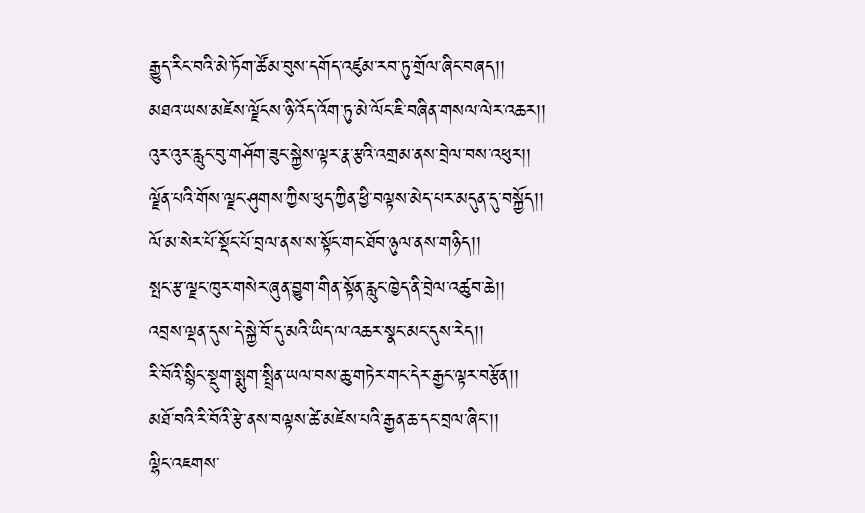རྒྱུད་རིང་བའི་མེ་ཏོག་ཚོམ་བུས་དགོད་འཛུམ་རབ་ཏུ་གྲོལ་ཞིང་བཞད།།
མཐའ་ཡས་མཛེས་ལྗོངས་ཉི་འོད་འོག་ཏུ་མེ་ལོང་ཇི་བཞིན་གསལ་ལེར་འཆར།།
འུར་འུར་རླུང་བུ་གཤོག་ཟུང་སྐྱེས་ལྟར་རྣ་རྩའི་འགྲམ་ནས་བྲེལ་བས་འཕུར།།
ལྗོན་པའི་གོས་ལྗང་ཤུགས་ཀྱིས་ཕུད་ཀྱིན་ཕྱི་བལྟས་མེད་པར་མདུན་དུ་བསྐྱོད།།
ལོ་མ་སེར་པོ་སྡོང་པོ་བྲལ་ནས་ས་སྟོང་གང་ཐོབ་ཉུལ་ནས་གཉིད།།
སྤང་རྩ་ལྗང་ཁུར་གསེར་ཞུན་བྱུག་གིན་སྟོན་རླུང་ཁྱེད་ནི་བྲེལ་འཚུབ་ཆེ།།
འབྲས་ལྡན་དུས་དེ་སྐྱེ་བོ་དུ་མའི་ཡིད་ལ་འཆར་སྣང་མང་དུས་རེད།།
རི་བོའི་སྙིང་སྡུག་སྨུག་སྤྲིན་ཡལ་བས་ཆུ་གཏེར་གང་དེར་རྒྱང་ལྟར་བརྩོན།།
མཐོ་བའི་རི་བོའི་རྩེ་ནས་བལྟས་ཚེ་མཛེས་པའི་རྒྱན་ཆ་དང་བྲལ་ཞིང་།།
ལྷིང་འཇགས་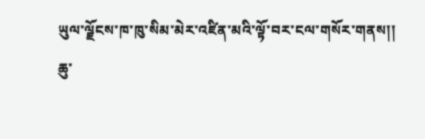ཡུལ་ལྗོངས་ཁ་ཁུ་སིམ་མེར་འཛིན་མའི་ལྟོ་བར་ངལ་གསོར་གནས།།
ཆུ་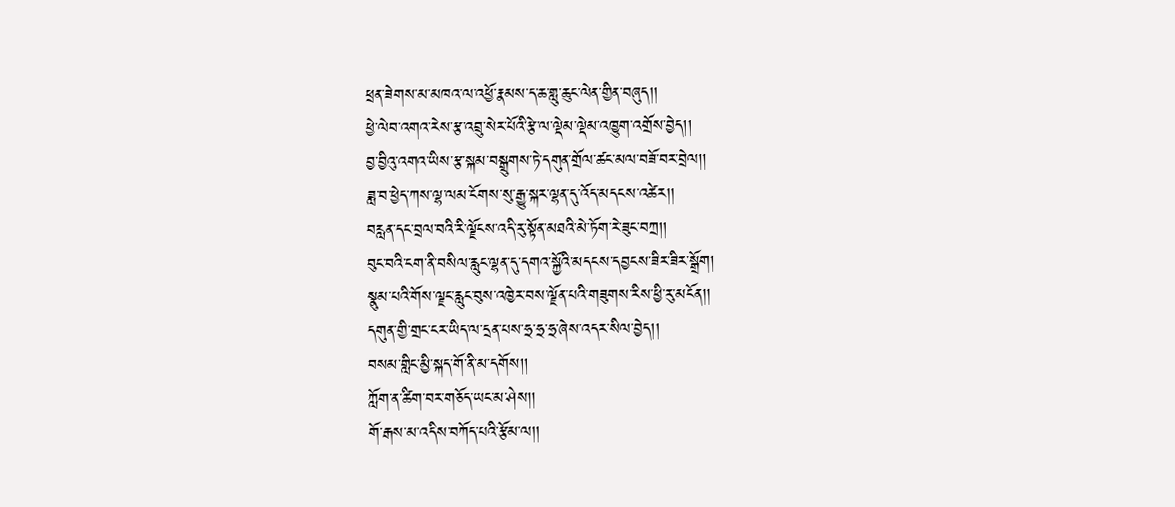ཕྲན་ཟེགས་མ་མཁའ་ལ་འཕྱོ་རྣམས་ད་ཆ་གླུ་ཆུང་ལེན་གྱིན་བཞུད།།
ཕྱེ་ལེབ་འགའ་རེས་རྩ་འབྲུ་སེར་པོའི་རྩེ་ལ་ལྡེམ་ལྡེམ་འཁྱུག་འགྲོས་བྱེད།།
བྱ་བྱིའུ་འགའ་ཡིས་རྩ་སྐམ་བསྒྲུགས་ཏེ་དགུན་གྲོལ་ཚང་མལ་བཟོ་བར་བྲེལ།།
ཟླ་བ་ཕྱེད་ཀས་ལྷ་ལམ་ངོགས་སུ་རྒྱུ་སྐར་ལྷན་དུ་འོད་མདངས་འཚེར།།
བརླན་དང་བྲལ་བའི་རི་ལྗོངས་འདི་རུ་སྟོན་མཐའི་མེ་ཏོག་རེ་ཟུང་བཀྲ།།
བུང་བའི་ངག་ནི་བསིལ་རླུང་ལྷན་དུ་དགའ་སྐྱོའི་མདངས་དབྱངས་ཟིར་ཟིར་སྒྲོག།
སྣུམ་པའི་གོས་ལྗང་རླུང་བུས་འཁྱེར་བས་ལྗོན་པའི་གཟུགས་རིས་ཕྱི་རུ་མངོན།།
དགུན་གྱི་གྲང་ངར་ཡིད་ལ་དྲན་པས་ཧྲ་ཧྲ་ཧྲ་ཞེས་འདར་སིལ་བྱེད།།
བསམ་གླིང་མྱི་སྐད་གོ་ནི་མ་དགོས།།
ཀློག་ན་ཚིག་བར་གཅོད་ཡང་མ་ཤེས།།
གོ་རྒས་མ་འདིས་བཀོད་པའི་རྩོམ་ལ།།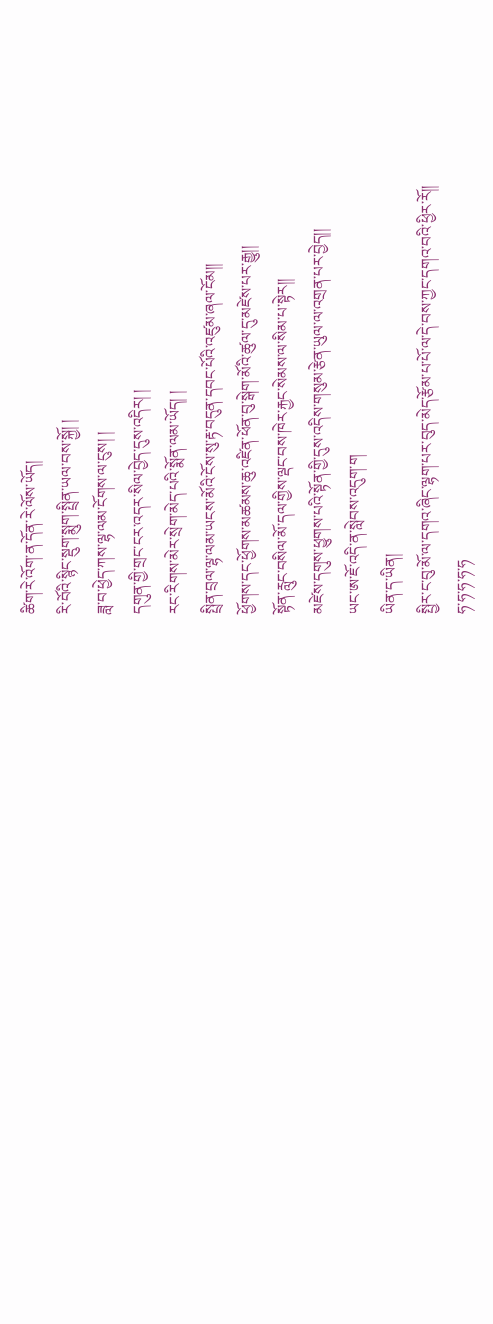ཚིག་རེ་འོག་ན་དོན་རེ་ལོས་ཡོད།
རི་བོའི་སྙིང་སྡུག་སྨུག་སྤྲིན་ཡལ་བས་སྐྱོ། །
ཟླ་བ་ཕྱེད་ཀས་ལྷ་ལམ་ངོགས་ལ་ངུས། །
དགུན་གྱི་གྲང་ངར་འདར་སིལ་བྱེད་དུས་འདིར། །
རང་རིགས་མེར་སྲེག་མེད་པའི་སྨོན་ལམ་ཡོད། །
སྤྲིན་བྲལ་ལྷ་ལམ་ཡངས་མོའི་ངོས་སུ་རྟ་བདུན་དབང་པོའི་འཛུམ་ཞལ་ངོམ།།
ཕྱོགས་དང་ཕྱོགས་མཚམས་ཆུ་འཛིན་ཕོན་བུ་སྒེག་མོའི་ཚུལ་དུ་མཛེས་པར་རྒྱུ།།
སྟོན་རླུང་བསིལ་མོ་དལ་གྱིས་ལྡང་བས་ཁེར་རྐྱང་སེམས་ལ་སིམ་པ་སྟེར།།
མཛེས་དགུས་ཕྱུགས་པའི་སྟོན་གྱི་དུས་འདིས་གསུམ་རྩེན་ཡུལ་ལ་འགྲན་པར་བྱེད།།
ཡང་ཨ་ཇོ་འདི་ན་སླེབས་འདུག་ག
ཡིན་ད་ཡིན།
སྤྱིར་ང་བུ་མོ་ལ་དགའ་ཞིང་ལྷག་པར་བུད་མེད་རྩོམ་པ་པོ་ལ་དེ་བས་ཀྱང་དགའ་བའི་ཕྱིར་རོ།།
ཧ་ཧ་ཧ་ཧ་ཧ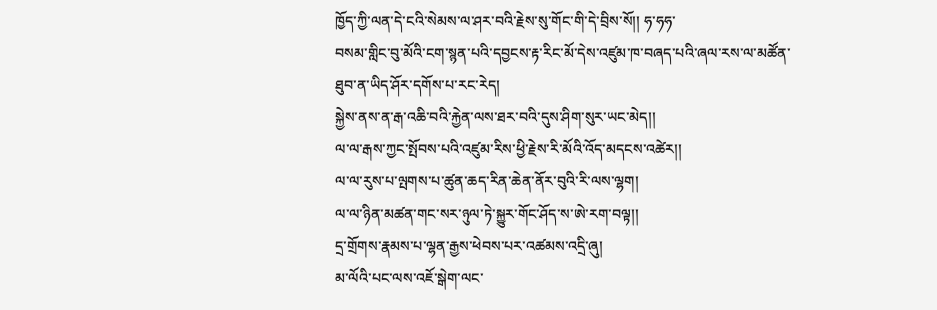ཁྱོད་ཀྱི་ལན་དེ་ངའི་སེམས་ལ་ཤར་བའི་རྗེས་སུ་གོང་གི་དེ་བྲིས་སོ།། ཧ་ཧཧ་
བསམ་གླིང་བུ་མོའི་ངག་སྙན་པའི་དབྱངས་རྟ་རིང་མོ་དེས་འཛུམ་ཁ་བཞད་པའི་ཞལ་རས་ལ་མཚོན་
ཐུབ་ན་ཡིད་ཤོར་དགོས་པ་རང་རེད།
སྐྱེས་ནས་ན་རྒ་འཆི་བའི་རྐྱེན་ལས་ཐར་བའི་དུས་ཤིག་སུར་ཡང་མེད།།
ལ་ལ་རྒས་ཀྱང་སྤོབས་པའི་འཛུམ་རིས་ཕྱི་རྗེས་རི་མོའི་འོད་མདངས་འཚེར།།
ལ་ལ་རུས་པ་ལྤགས་པ་ཚུན་ཆད་རིན་ཆེན་ནོར་བུའི་རི་ལས་ལྷག།
ལ་ལ་ཉིན་མཚན་གང་སར་ཉུལ་ཏེ་སྐྱུར་གོང་ཤོད་ས་ཨེ་རག་བལྟ།།
དྲ་གྲོགས་རྣམས་པ་ལྷན་རྒྱས་ཕེབས་པར་འཚམས་འདྲི་ཞུ།
མ་ལོའི་པང་ལས་འཇོ་སྒེག་ལང་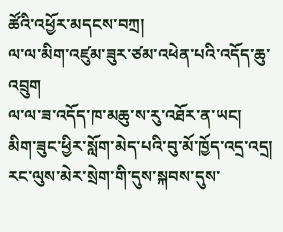ཚོའི་འཕྱོར་མདངས་བཀྲ།
ལ་ལ་མིག་འཛུམ་ཟུར་ཙམ་འཕེན་པའི་འདོད་ཆུ་འབྲུག
ལ་ལ་ཟ་འདོད་ཁ་མཆུ་ས་རུ་འཐོར་ན་ཡང།
མིག་ཟུང་ཕྱིར་སློག་མེད་པའི་བུ་མོ་ཁྱོད་འདྲ་འདྲ།
རང་ལུས་མེར་སྲེག་གི་དུས་སྐབས་དུས་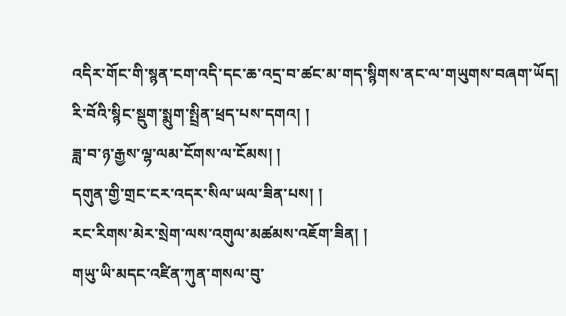འདིར་གོང་གི་སྙན་ངག་འདི་དང་ཆ་འདྲ་བ་ཚང་མ་གད་སྙིགས་ནང་ལ་གཡུགས་བཞག་ཡོད།
རི་བོའི་སྙིང་སྡུག་སྨུག་སྤྲིན་ཕྲད་པས་དགའ། །
ཟླ་བ་ཉ་རྒྱས་ལྷ་ལམ་ངོགས་ལ་ངོམས། །
དགུན་གྱི་གྲང་ངར་འདར་སིལ་ཡལ་ཟིན་པས། །
རང་རིགས་མེར་སྲེག་ལས་འགུལ་མཚམས་འཇོག་ཟིན། །
གཡུ་ཡི་མདང་འཛིན་ཀུན་གསལ་བུ་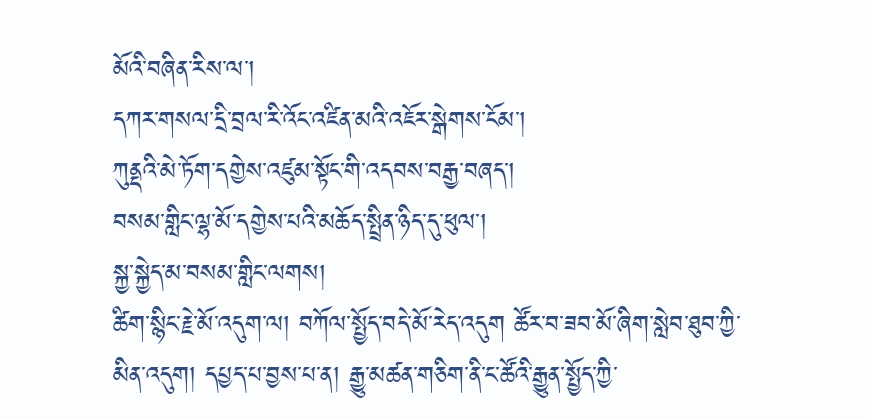མོའི་བཞིན་རིས་ལ་།
དཀར་གསལ་དྲི་བྲལ་རི་འོང་འཛིན་མའི་འཇོར་སྒེགས་ངོམ་།
ཀུནྡའི་མེ་ཏོག་དགྱེས་འཛུམ་སྟོང་གི་འདབས་བརྒྱ་བཞད་།
བསམ་གླིང་ལྷ་མོ་དགྱེས་པའི་མཆོད་སྤྲིན་ཉིད་དུ་ཕུལ་།
སྐྱ་སྐྱེད་མ་བསམ་གླིང་ལགས།
ཚིག་སྙིང་རྗེ་མོ་འདུག་ལ། བཀོལ་སྤྱོད་བདེ་མོ་རེད་འདུག ཚོར་བ་ཟབ་མོ་ཞིག་སླེབ་ཐུབ་ཀྱི་མིན་འདུག། དཔྱད་པ་བྱས་པ་ན། རྒྱུ་མཚན་གཅིག་ནི་ང་ཚོའི་རྒྱུན་སྤྱོད་ཀྱི་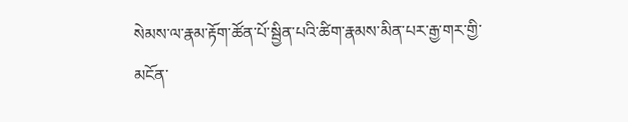སེམས་ལ་རྣམ་རྟོག་ཚོན་པོ་སྦྱིན་པའི་ཚིག་རྣམས་མིན་པར་རྒྱ་གར་གྱི་མངོན་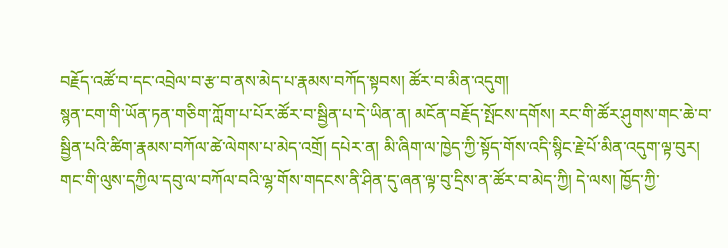བརྗོད་འཚོ་བ་དང་འབྲེལ་བ་རྩ་བ་ནས་མེད་པ་རྣམས་བཀོད་སྟབས། ཚོར་བ་མིན་འདུག།
སྙན་ངག་གི་ཡོན་ཏན་གཅིག་ཀློག་པ་པོར་ཚོར་བ་སྦྱིན་པ་དེ་ཡིན་ན། མངོན་བརྗོད་སྤོངས་དགོས། རང་གི་ཚོར་ཤུགས་གང་ཆེ་བ་སྦྱིན་པའི་ཚིག་རྣམས་བཀོལ་ཚེ་ལེགས་པ་མེད་འགྲོ། དཔེར་ན། མི་ཞིག་ལ་ཁྱེད་ཀྱི་སྟོད་གོས་འདི་སྙིང་རྗེ་པོ་མིན་འདུག་ལྟ་བུར། གང་གི་ལུས་དཀྱིལ་དབུ་ལ་བཀོལ་བའི་ལྷ་གོས་གདངས་ནི་ཤིན་དུ་ཞན་ལྟ་བུ་དྲིས་ན་ཚོར་བ་མེད་ཀྱི། དེ་ལས། ཁྱོད་ཀྱི་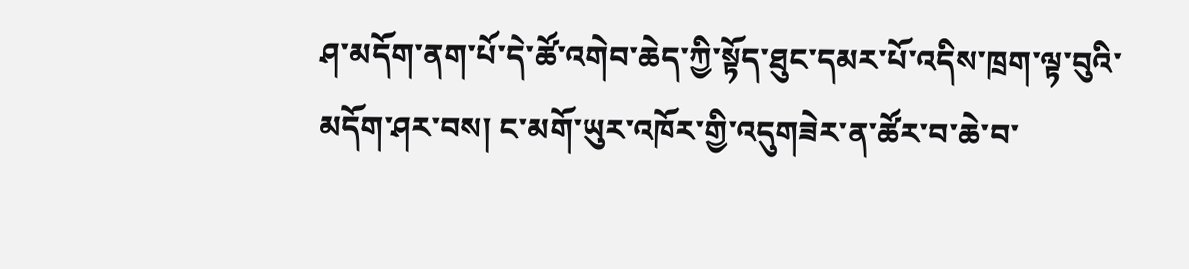ཤ་མདོག་ནག་པོ་དེ་ཚོ་འགེབ་ཆེད་ཀྱི་སྟོད་ཐུང་དམར་པོ་འདིས་ཁྲག་ལྟ་བུའི་མདོག་ཤར་བས། ང་མགོ་ཡུར་འཁོར་གྱི་འདུགཟེར་ན་ཚོར་བ་ཆེ་བ་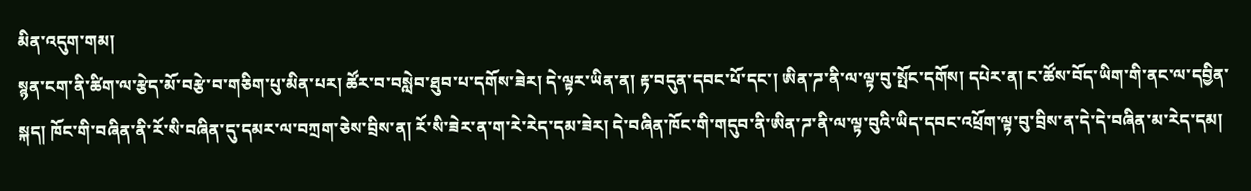མིན་འདུག་གམ།
སྙན་ངག་ནི་ཚིག་ལ་རྩེད་མོ་བརྩེ་བ་གཅིག་པུ་མིན་པར། ཚོར་བ་བསླེབ་ཐུབ་པ་དགོས་ཟེར། དེ་ལྟར་ཡིན་ན། རྟ་བདུན་དབང་པོ་དང་། ཨིན་ཌ་ནི་ལ་ལྟ་བུ་སྤོང་དགོས། དཔེར་ན། ང་ཚོས་བོད་ཡིག་གི་ནང་ལ་དབྱིན་སྐད། ཁོང་གི་བཞིན་ནི་རོ་སི་བཞིན་དུ་དམར་ལ་བཀྲག་ཅེས་བྲིས་ན། རོ་སི་ཟེར་ན་ག་རེ་རེད་དམ་ཟེར། དེ་བཞིན་ཁོང་གི་གདུབ་ནི་ཨིན་ཌ་ནི་ལ་ལྟ་བུའི་ཡིད་དབང་འཕྲོག་ལྟ་བུ་བྲིས་ན་དེ་དེ་བཞིན་མ་རེད་དམ།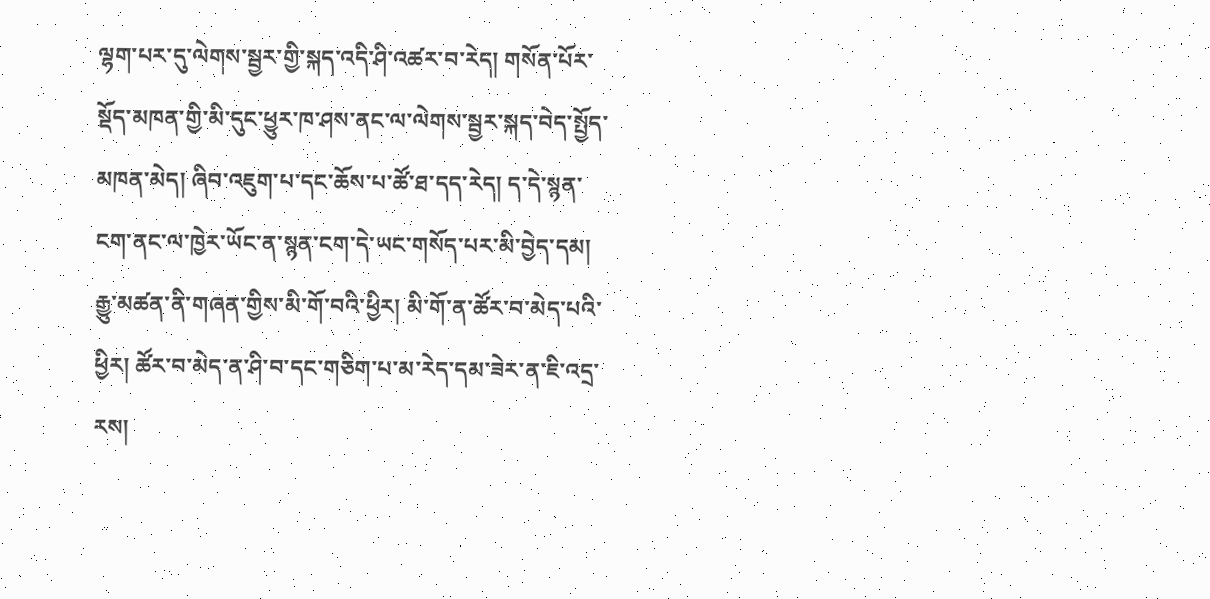ལྷག་པར་དུ་ལེགས་སྦྱར་གྱི་སྐད་འདི་ཤི་འཚར་བ་རེད། གསོན་པོར་སྡོད་མཁན་གྱི་མི་དུང་ཕྱུར་ཁ་ཤས་ནང་ལ་ལེགས་སྦྱར་སྐད་བེད་སྤྱོད་མཁན་མེད། ཞིབ་འཇུག་པ་དང་ཆོས་པ་ཚོ་ཐ་དད་རེད། ད་དེ་སྙན་ངག་ནང་ལ་ཁྱེར་ཡོང་ན་སྙན་ངག་དེ་ཡང་གསོད་པར་མི་བྱེད་དམ། རྒྱུ་མཚན་ནི་གཞན་གྱིས་མི་གོ་བའི་ཕྱིར། མི་གོ་ན་ཚོར་བ་མེད་པའི་ཕྱིར། ཚོར་བ་མེད་ན་ཤི་བ་དང་གཅིག་པ་མ་རེད་དམ་ཟེར་ན་ཇི་འདྲ་རས།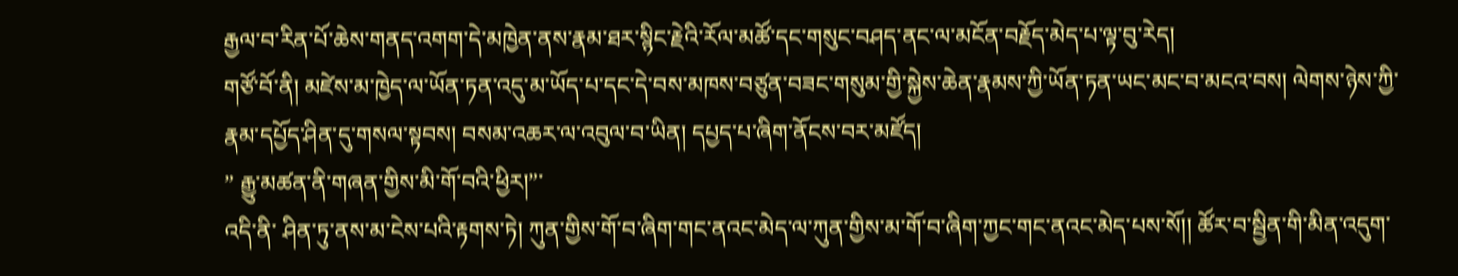རྒྱལ་བ་རིན་པོ་ཆེས་གནད་འགག་དེ་མཁྱེན་ནས་རྣམ་ཐར་སྙིང་རྗེའི་རོལ་མཚོ་དང་གསུང་བཤད་ནང་ལ་མངོན་བརྗོད་མེད་པ་ལྟ་བུ་རེད།
གཙོ་བོ་ནི། མཛེས་མ་ཁྱེད་ལ་ཡོན་ཏན་འདུ་མ་ཡོད་པ་དང་དེ་བས་མཁས་བཙུན་བཟང་གསུམ་གྱི་སྐྱེས་ཆེན་རྣམས་ཀྱི་ཡོན་ཏན་ཡང་མང་བ་མངའ་བས། ལེགས་ཉེས་ཀྱི་རྣམ་དཔྱོད་ཤིན་དུ་གསལ་སྟབས། བསམ་འཆར་ལ་འབུལ་བ་ཡིན། དཔྱད་པ་ཞིག་ནོངས་བར་མཛོད།
” རྒྱུ་མཚན་ནི་གཞན་གྱིས་མི་གོ་བའི་ཕྱིར།”་
འདི་ནི་ ཤིན་ཏུ་ནས་མ་ངེས་པའི་རྟགས་ཏེ། ཀུན་གྱིས་གོ་བ་ཞིག་གང་ནའང་མེད་ལ་ཀུན་གྱིས་མ་གོ་བ་ཞིག་ཀྱང་གང་ནའང་མེད་པས་སོ།། ཚོར་བ་སྦྱིན་གི་མིན་འདུག་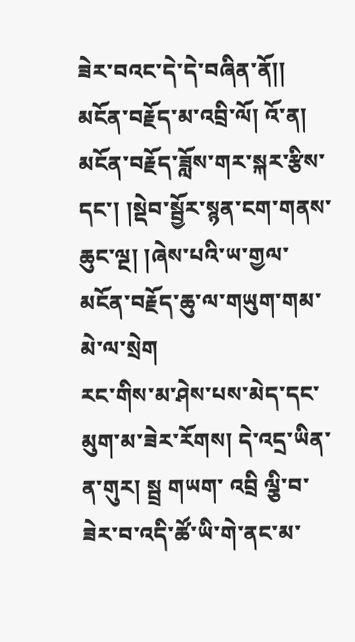ཟེར་བའང་དེ་དེ་བཞིན་ནོ།། མངོན་བརྗོད་མ་འབྲི་ལོ། འོ་ན། མངོན་བརྗོད་ཟློས་གར་སྐར་རྩིས་དང་། །སྡེབ་སྦྱོར་སྙན་ངག་གནས་ཆུང་ལྔ། །ཞེས་པའི་ཡ་གྱལ་མངོན་བརྗོད་ཆུ་ལ་གཡུག་གམ་མེ་ལ་སྲེག
རང་གིས་མ་ཤེས་པས་མེད་དང་མུག་མ་ཟེར་རོགས། དེ་འདྲ་ཡིན་ན་གུར། སྦྲ གཡག་ འབྲི ལྕི་བ་ཟེར་བ་འདི་ཚོ་ཡི་གེ་ནང་མ་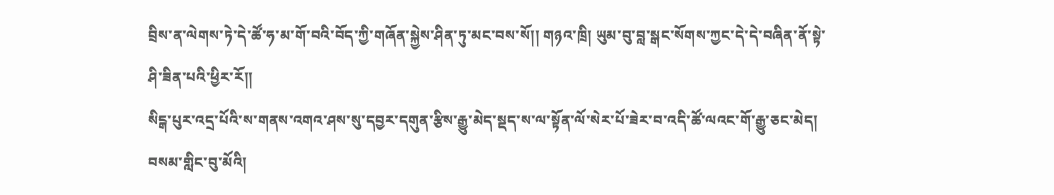བྲིས་ན་ལེགས་ཏེ་དེ་ཚོ་ཧ་མ་གོ་བའི་བོད་ཀྱི་གཞོན་སྐྱེས་ཤིན་ཏུ་མང་བས་སོ།། གཉའ་ཁྲི། ཡུམ་བུ་བླ་སྒང་སོགས་ཀྱང་དེ་དེ་བཞིན་ནོ་སྟེ་ཤི་ཟིན་པའི་ཕྱིར་རོ།།
སིངྒ་པུར་འདྲ་པོའི་ས་གནས་འགའ་ཤས་སུ་དབྱར་དགུན་རྩིས་རྒྱུ་མེད་སྡད་ས་ལ་སྟོན་ལོ་སེར་པོ་ཟེར་བ་འདི་ཚོ་ལའང་གོ་རྒྱུ་ཅང་མེད།
བསམ་གླིང་བུ་མོའི།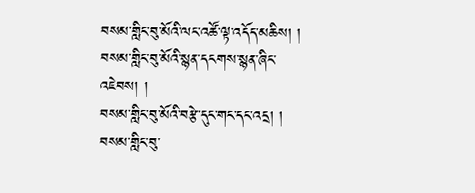བསམ་གླིང་བུ་མོའི་ལང་འཚོ་ལྟ་འདོད་མཆིས། །
བསམ་གླིང་བུ་མོའི་སྙན་དངགས་སྙན་ཞིང་འཇེབས། །
བསམ་གླིང་བུ་མོའི་བརྩེ་དུང་གང་དང་འདྲ། །
བསམ་གླིང་བུ་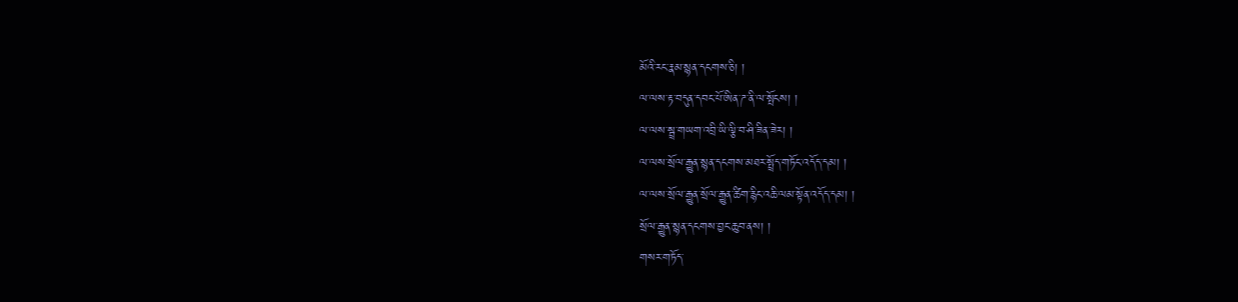མོའི་རང་རྣམ་སྙན་དངགས་ཅི། །
ལ་ལས་རྟ་བདུན་དབང་པོ་ཨིན་ཌ་ནི་ལ་སྤོངས། །
ལ་ལས་སྦྲ་གཡག་འབྲི་ཡི་ལྕི་བ་ཤི་ཟིན་ཟེར། །
ལ་ལས་སྲོལ་རྒྱུན་སྙན་དངགས་མཐར་སྤྲོད་གཏོང་འདོད་དམ། །
ལ་ལས་སྲོལ་རྒྱུན་སྲོལ་རྒྱུན་ཚིག་རྙིང་འཆི་ལམ་སྟོན་འདོད་དམ། །
སྲོལ་རྒྱུན་སྙན་དངགས་བྱང་ཆུབ་ནས། །
གསར་གཏོད་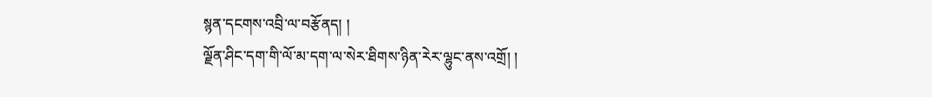སྙན་དངགས་འབྲི་ལ་བརྩོནད། །
ལྗོན་ཤིང་དག་གི་ལོ་མ་དག་ལ་སེར་ཐིགས་ཉིན་རེར་ལྷུང་ནས་འགྲོ། །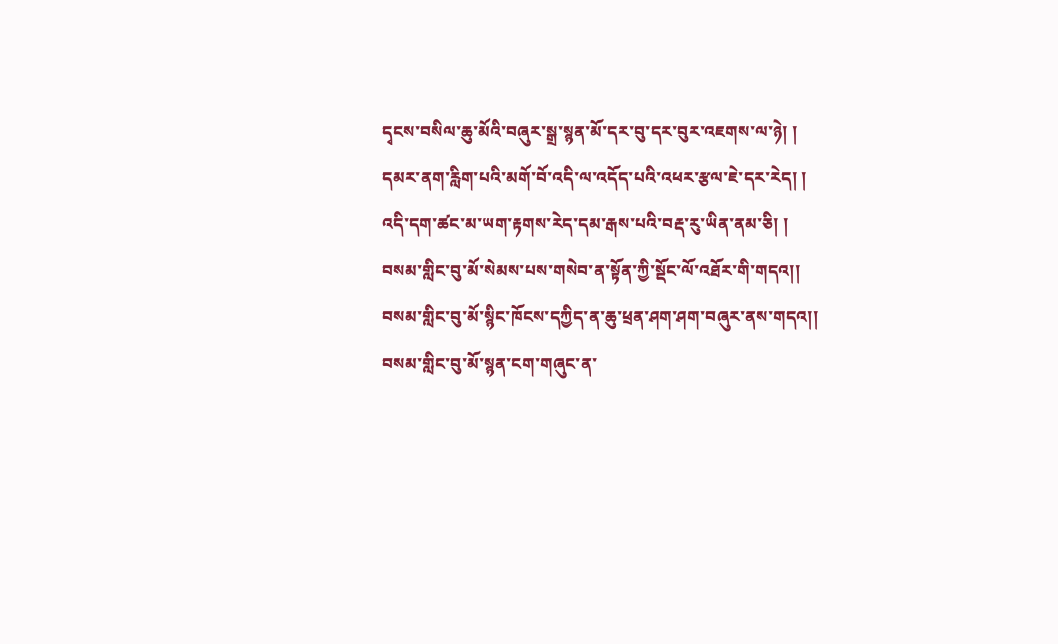དྭངས་བསིལ་ཆུ་མོའི་བཞུར་སྒྲ་སྙན་མོ་དར་བུ་དར་བུར་འཇགས་ལ་ཉེ། །
དམར་ནག་རླིག་པའི་མགོ་བོ་འདི་ལ་འདོད་པའི་འཕར་རྩལ་ཇེ་དར་རེད། །
འདི་དག་ཚང་མ་ཡག་རྟགས་རེད་དམ་རྒས་པའི་བརྡ་རུ་ཡིན་ནམ་ཅི། །
བསམ་གླིང་བུ་མོ་སེམས་པས་གསེབ་ན་སྟོན་ཀྱི་སྡོང་ལོ་འཐོར་གི་གདའ།།
བསམ་གླིང་བུ་མོ་སྙིང་ཁོངས་དཀྱིད་ན་ཆུ་ཕྲན་ཤག་ཤག་བཞུར་ནས་གདའ།།
བསམ་གླིང་བུ་མོ་སྙན་ངག་གཞུང་ན་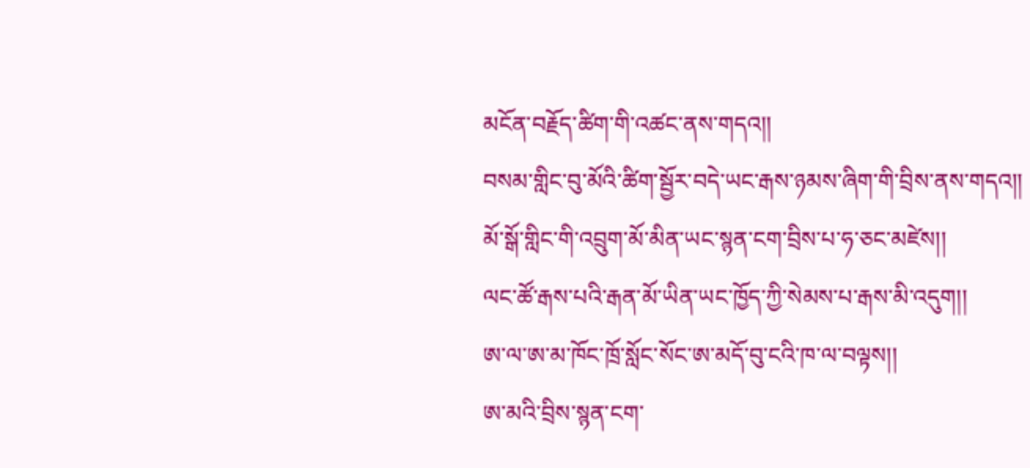མངོན་བརྗོད་ཚིག་གི་འཚང་ནས་གདའ།།
བསམ་གླིང་བུ་མོའི་ཚིག་སྦྱོར་བདེ་ཡང་རྒས་ཉམས་ཞིག་གི་བྲིས་ནས་གདའ།།
མོ་སྒོ་གླིང་གི་འབྲུག་མོ་མིན་ཡང་སྙན་ངག་བྲིས་པ་ཧ་ཅང་མཛེས།།
ལང་ཚོ་རྒས་པའི་རྒན་མོ་ཡིན་ཡང་ཁྱོད་ཀྱི་སེམས་པ་རྒས་མི་འདུག།།
ཨ་ལ་ཨ་མ་ཁོང་ཁྲོ་སློང་སོང་ཨ་མདོ་བུ་ངའི་ཁ་ལ་བལྟས།།
ཨ་མའི་བྲིས་སྙན་ངག་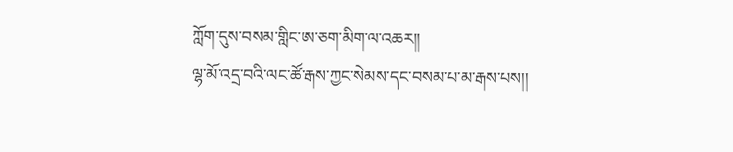ཀློག་དུས་བསམ་གླིང་ཨ་ཅག་མིག་ལ་འཆར།།
ལྷ་མོ་འདྲ་བའི་ལང་ཚོ་རྒས་ཀྱང་སེམས་དང་བསམ་པ་མ་རྒས་པས།།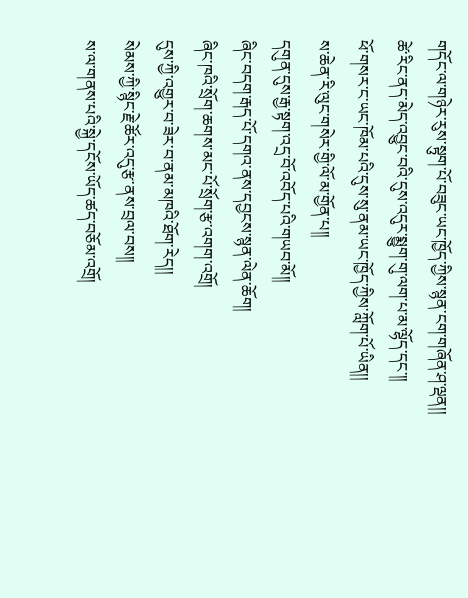གདོང་ལ་གཉེར་རུས་སྟུག་པོ་བཟུང་ཡང་ཁྱོད་ཀྱིས་སྙན་ངག་གཞོན་ཤ་ལྡན།།
ཚེ་རིང་ནད་མེད་འབྱུང་བའི་དུས་འདུར་སྨྱུག་གུ་ལག་པ་མ་ལྷོད་དང་།།
ཕོ་གསར་ང་ཡང་ཁོམ་པའི་དུས་སུ་ནམ་ཡང་ཁྱོད་ཀྱིས་ཀློག་པོ་ཡིན།།
ས་ཆེན་རི་ལུང་གསེར་གྱི་ལོ་མ་གྱོན་པ།།
དགུན་དུས་རྒྱ་སྟག་འདྲ་བོ་འབོད་པའི་གཡབ་མོ།།
ཞིང་བདག་རྒད་པོ་དགའ་ནས་དབྱངས་སྙན་ལེན་ཆོག།
ཞིང་ཁའི་སྲོག་ཆགས་མང་པོ་སྲོག་རྩ་འགག་འགྲོ།
དུས་ཀྱི་འགྱུར་བ་ཟེར་བ་ནམ་མཁའི་ཐོག་རེད།།
སེམས་ཀྱི་སྙིང་རྗེ་ཚོར་འདུ་རྩ་ནས་བྲལ་བས།།
ས་ལ་གནས་པའི་སྐྱེ་དངོས་ཡོད་ཚད་བཅོམ་འགྲོ།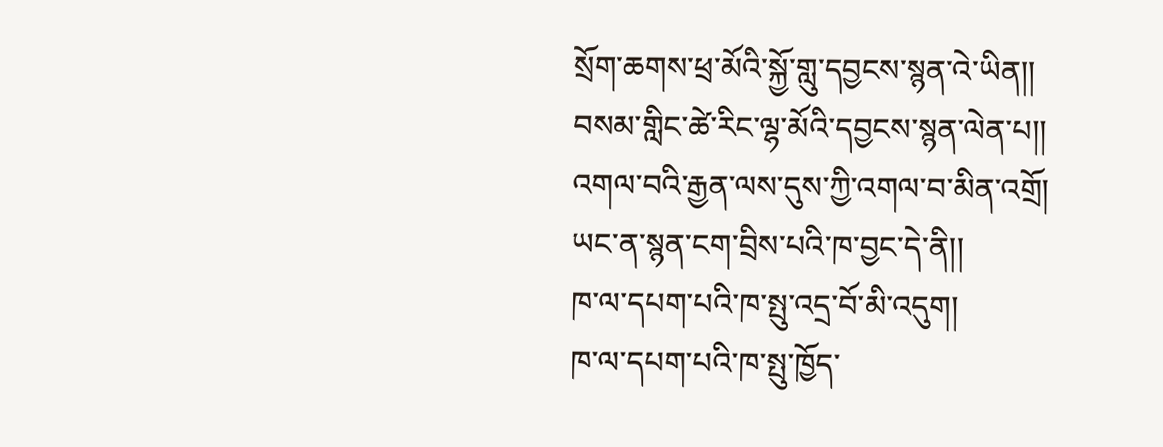སྲོག་ཆགས་ཕྲ་མོའི་སྐྱོ་གླུ་དབྱངས་སྙན་འེ་ཡིན།།
བསམ་གླིང་ཚེ་རིང་ལྷ་མོའི་དབྱངས་སྙན་ལེན་པ།།
འགལ་བའི་རྒྱན་ལས་དུས་ཀྱི་འགལ་བ་མིན་འགྲོ།
ཡང་ན་སྙན་ངག་བྲིས་པའི་ཁ་བྱང་དེ་ནི།།
ཁ་ལ་དཔག་པའི་ཁ་སྤུ་འདྲ་བོ་མི་འདུག།
ཁ་ལ་དཔག་པའི་ཁ་སྤུ་ཁྱོད་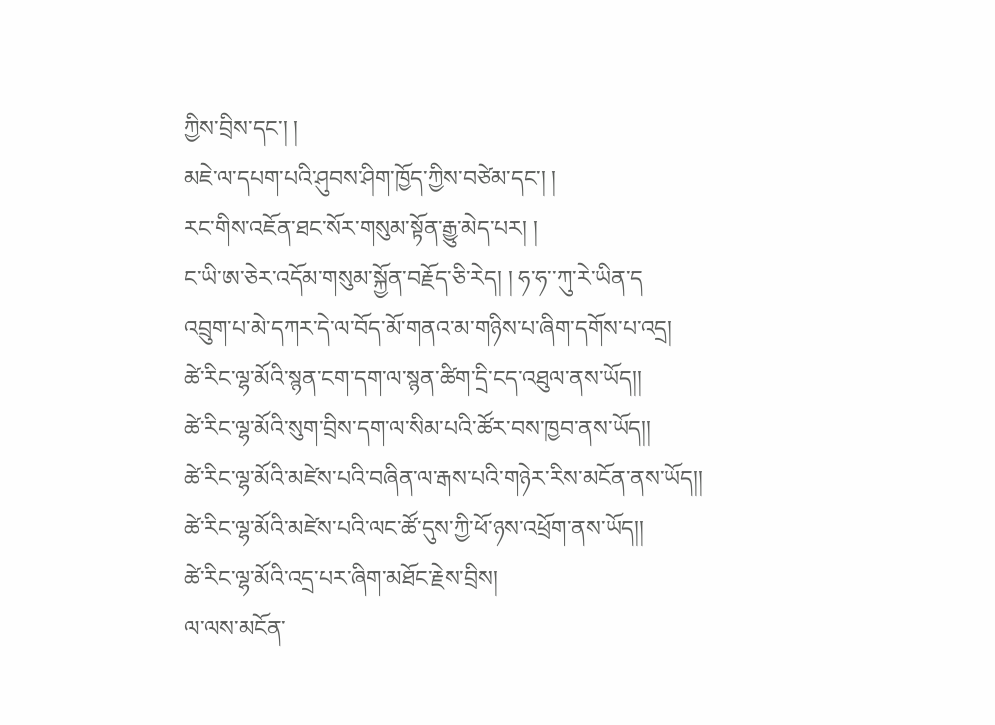ཀྱིས་བྲིས་དང་། །
མཇེ་ལ་དཔག་པའི་ཤུབས་ཤིག་ཁྱོད་ཀྱིས་བཙེམ་དང་། །
རང་གིས་འཇོན་ཐང་སོར་གསུམ་སྟོན་རྒྱུ་མེད་པར། །
ང་ཡི་ཨ་ཅེར་འདོམ་གསུམ་སྐྱོན་བརྗོད་ཅི་རེད། ། ཧ་ཧ་་ཀུ་རེ་ཡིན་ད
འབྲུག་པ་མེ་དཀར་དེ་ལ་བོད་མོ་གནའ་མ་གཉིས་པ་ཞིག་དགོས་པ་འདྲ།
ཚེ་རིང་ལྷ་མོའི་སྙན་ངག་དག་ལ་སྙན་ཚིག་དྲི་ངད་འཐུལ་ནས་ཡོད།།
ཚེ་རིང་ལྷ་མོའི་སུག་བྲིས་དག་ལ་སིམ་པའི་ཚོར་བས་ཁྱབ་ནས་ཡོད།།
ཚེ་རིང་ལྷ་མོའི་མཛེས་པའི་བཞིན་ལ་རྒས་པའི་གཉེར་རིས་མངོན་ནས་ཡོད།།
ཚེ་རིང་ལྷ་མོའི་མཛེས་པའི་ལང་ཚོ་དུས་ཀྱི་ཕོ་ཉས་འཕྲོག་ནས་ཡོད།།
ཚེ་རིང་ལྷ་མོའི་འདྲ་པར་ཞིག་མཐོང་རྗེས་བྲིས།
ལ་ལས་མངོན་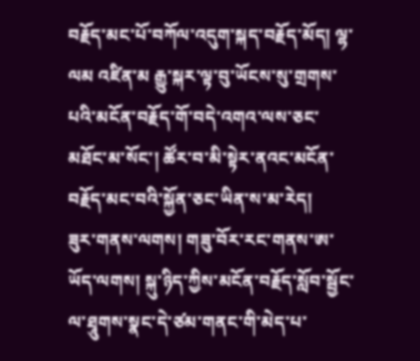བརྗོད་མང་པོ་བཀོལ་འདུག་སྐད་བརྗོད་མོད། ལྷ་ལམ འཛིན་མ རྒྱུ་སྐར་ལྟ་བུ་ཡོངས་སུ་གྲགས་པའི་མངོན་བརྗོད་གོ་བདེ་འགའ་ལས་ཅང་མཐོང་མ་སོང་། ཚོར་བ་མི་སྟེར་ནའང་མངོན་བརྗོད་མང་བའི་སྐྱོན་ཅང་ཡིན་ས་མ་རེད།
ཟུར་གནས་ལགས། གཟུ་བོར་རང་གནས་ཨ་ཡོད་ལགས། སྐུ་ཉིད་ཀྱིས་མངོན་བརྗོད་སློབ་སྦྱོང་ལ་ཐཱུགས་སྣང་དེ་ཙམ་གནང་གི་མེད་པ་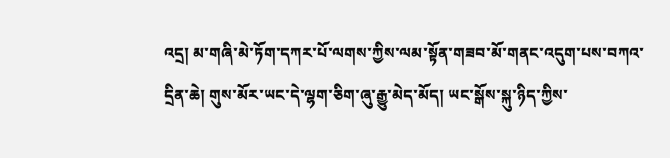འདྲ། མ་གཞི་མེ་ཏོག་དཀར་པོ་ལགས་ཀྱིས་ལམ་སྟོན་གཟབ་མོ་གནང་འདུག་པས་བཀའ་དྲིན་ཆེ། གུས་མོར་ཡང་དེ་ལྷག་ཅིག་ཞུ་རྒྱུ་མེད་མོད། ཡང་སྒོས་སྐུ་ཉིད་ཀྱིས་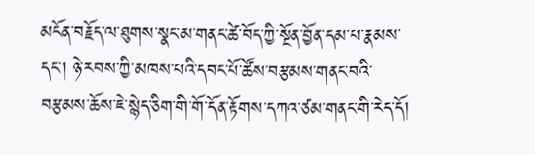མངོན་བརྗོད་ལ་ཐུགས་སྣང་མ་གནང་ཚེ་བོད་ཀྱི་སྔོན་བྱོན་དམ་པ་རྣམས་དང་། ཉེ་རབས་ཀྱི་མཁས་པའི་དབང་པོ་ཚོས་བརྩམས་གནང་བའི་བརྩམས་ཆོས་ཇེ་སྙེད་ཅིག་གི་གོ་དོན་རྟོགས་དཀའ་ཙམ་གནང་གི་རེད་དོ།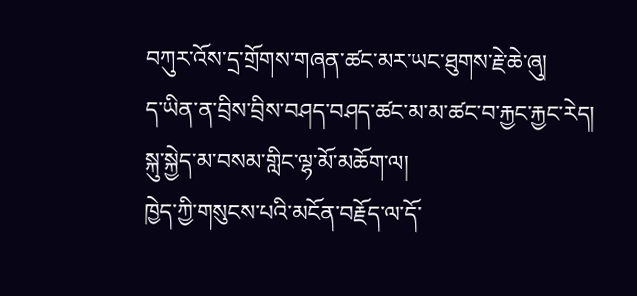བཀུར་འོས་དྲ་གྲོགས་གཞན་ཚང་མར་ཡང་ཐུགས་རྗེ་ཆེ་ཞུ།
ད་ཡིན་ན་བྲིས་བྲིས་བཤད་བཤད་ཚང་མ་མ་ཚང་བ་རྐྱང་རྐྱང་རེད།
སྐུ་སྐྱེད་མ་བསམ་གླིང་ལྷ་མོ་མཆོག་ལ།
ཁྱེད་ཀྱི་གསུངས་པའི་མངོན་བརྗོད་ལ་དོ་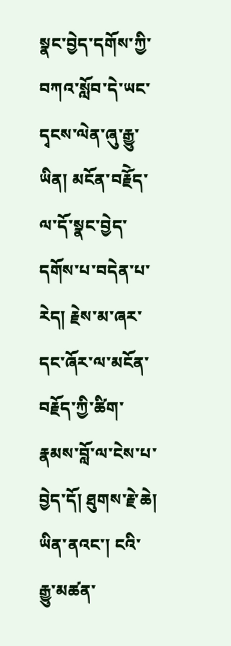སྣང་བྱེད་དགོས་ཀྱི་བཀའ་སློབ་དེ་ཡང་དྭངས་ལེན་ཞུ་རྒྱུ་ཡིན། མངོན་བརྗོེད་ལ་དོ་སྣང་བྱེད་དགོས་པ་བདེན་པ་རེད། རྗེས་མ་ཞར་དང་ཞོར་ལ་མངོན་བརྗོད་ཀྱི་ཚིག་རྣམས་བློ་ལ་ངེས་པ་བྱེད་དོ། ཐུགས་རྗེ་ཆེ།
ཡིན་ནའང་། ངའི་རྒྱུ་མཚན་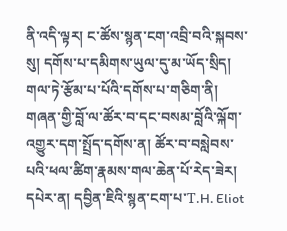ནི་འདི་ལྟར། ང་ཚོས་སྙན་ངག་འབྲི་བའི་སྐབས་སུ། དགོས་པ་དམིགས་ཡུལ་དུ་མ་ཡོད་སྲིད། གལ་ཏེ་རྩོམ་པ་པོའི་དགོས་པ་གཅིག་ནི། གཞན་གྱི་བློ་ལ་ཚོར་བ་དང་བསམ་བློའི་ལྐོག་འགྱུར་དག་སྤྲོད་དགོས་ན། ཚོར་བ་བསླེབས་པའི་ཕལ་ཚིག་རྣམས་གལ་ཆེན་པོ་རེད་ཟེར། དཔེར་ན། དབྱིན་ཇིའི་སྙན་ངག་པ་T.H. Eliot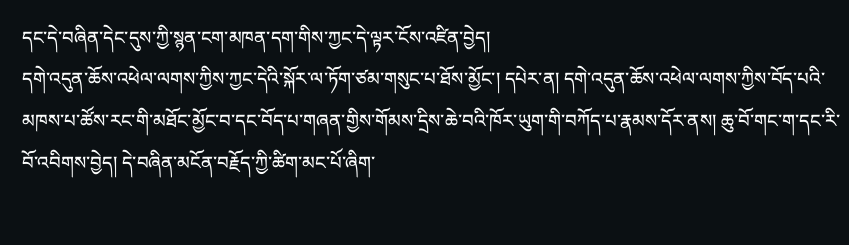དང་དེ་བཞིན་དེང་དུས་ཀྱི་སྙན་ངག་མཁན་དག་གིས་ཀྱང་དེ་ལྟར་ངོས་འཛིན་བྱེད།
དགེ་འདུན་ཆོས་འཕེལ་ལགས་ཀྱིས་ཀྱང་དེའི་སྐོར་ལ་ཏོག་ཙམ་གསུང་པ་ཐོས་མྱོང་། དཔེར་ན། དགེ་འདུན་ཆོས་འཕེལ་ལགས་ཀྱིས་བོད་པའི་མཁས་པ་ཚོས་རང་གི་མཐོང་མྱོང་བ་དང་བོད་པ་གཞན་གྱིས་གོམས་དྲིས་ཆེ་བའི་ཁོར་ཡུག་གི་བཀོད་པ་རྣམས་དོར་ནས། ཆུ་བོ་གང་ག་དང་རི་བོ་འབིགས་བྱེད། དེ་བཞིན་མངོན་བརྗོད་ཀྱི་ཚིག་མང་པོ་ཞིག་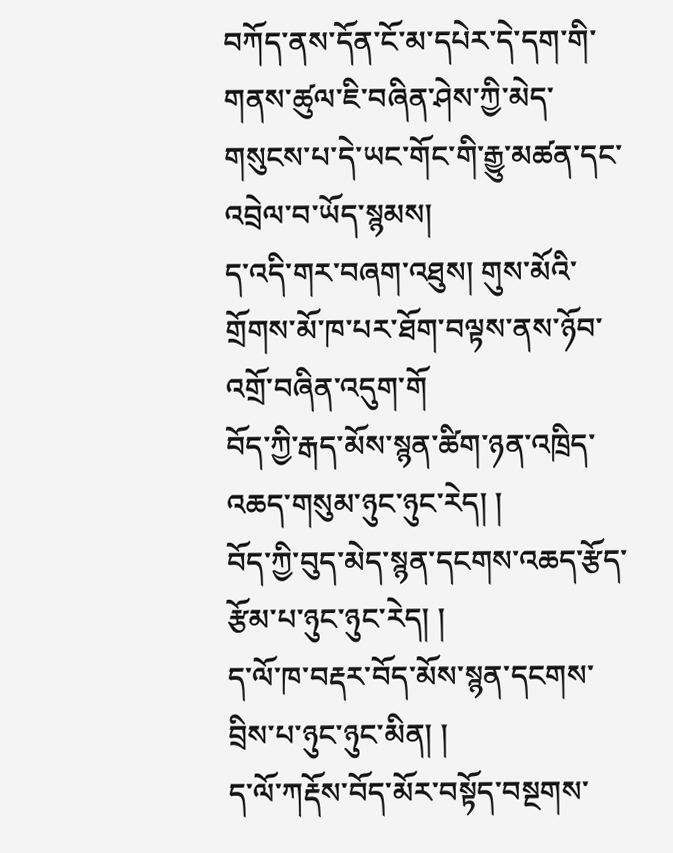བཀོད་ནས་དོན་ངོ་མ་དཔེར་དེ་དག་གི་གནས་ཚུལ་ཇི་བཞིན་ཤེས་ཀྱི་མེད་གསུངས་པ་དེ་ཡང་གོང་གི་རྒྱུ་མཚན་དང་འབྲེལ་བ་ཡོད་སྙམས།
ད་འདི་གར་བཞག་འཐུས། གུས་མོའི་གྲོགས་མོ་ཁ་པར་ཐོག་བལྟས་ནས་ཉོབ་འགྲོ་བཞིན་འདུག་གོ
བོད་ཀྱི་རྒད་མོས་སྙན་ཚིག་ཉན་འཁྲིད་འཆད་གསུམ་ཉུང་ཉུང་རེད། །
བོད་ཀྱི་བུད་མེད་སྙན་དངགས་འཆད་རྩོད་རྩོམ་པ་ཉུང་ཉུང་རེད། །
ད་ལོ་ཁ་བརྡར་བོད་མོས་སྙན་དངགས་བྲིས་པ་ཉུང་ཉུང་མིན། །
ད་ལོ་ཀརྡོས་བོད་མོར་བསྟོད་བསྔགས་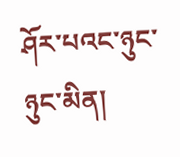ཤོར་པའང་ཉུང་ཉུང་མིན།